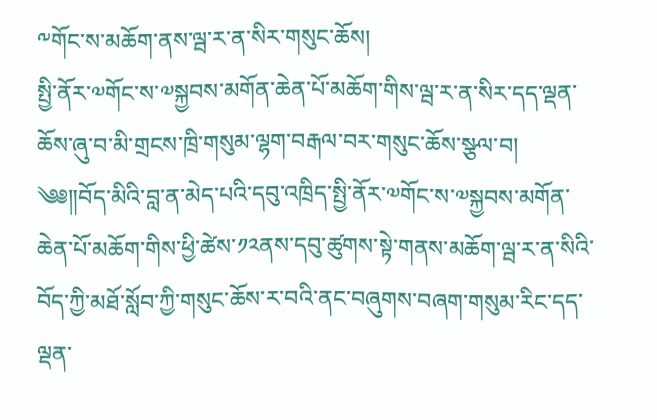༸གོང་ས་མཆོག་ནས་ལྦ་ར་ན་སིར་གསུང་ཆོས།
སྤྱི་ནོར་༧གོང་ས་༧སྐྱབས་མགོན་ཆེན་པོ་མཆོག་གིས་ལྦ་ར་ན་སིར་དད་ལྡན་ཆོས་ཞུ་བ་མི་གྲངས་ཁྲི་གསུམ་ལྷག་བརྒལ་བར་གསུང་ཆོས་སྩལ་བ།
༄༅༎བོད་མིའི་བླ་ན་མེད་པའི་དབུ་འཁྲིད་སྤྱི་ནོར་༧གོང་ས་༧སྐྱབས་མགོན་ཆེན་པོ་མཆོག་གིས་ཕྱི་ཚེས་༡༢ནས་དབུ་ཚུགས་སྟེ་གནས་མཆོག་ལྦ་ར་ན་སིའི་བོད་ཀྱི་མཐོ་སློབ་ཀྱི་གསུང་ཆོས་ར་བའི་ནང་བཞུགས་བཞག་གསུམ་རིང་དད་ལྡན་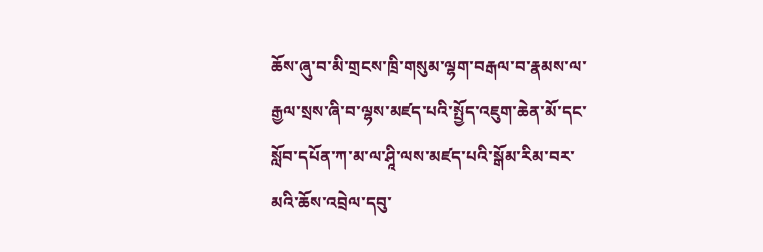ཆོས་ཞུ་བ་མི་གྲངས་ཁྲི་གསུམ་ལྷག་བརྒལ་བ་རྣམས་ལ་རྒྱལ་སྲས་ཞི་བ་ལྷས་མཛད་པའི་སྤྱོད་འཇུག་ཆེན་མོ་དང་ སློབ་དཔོན་ཀ་མ་ལ་ཤཱི་ལས་མཛད་པའི་སྒོམ་རིམ་བར་མའི་ཆོས་འབྲེལ་དབུ་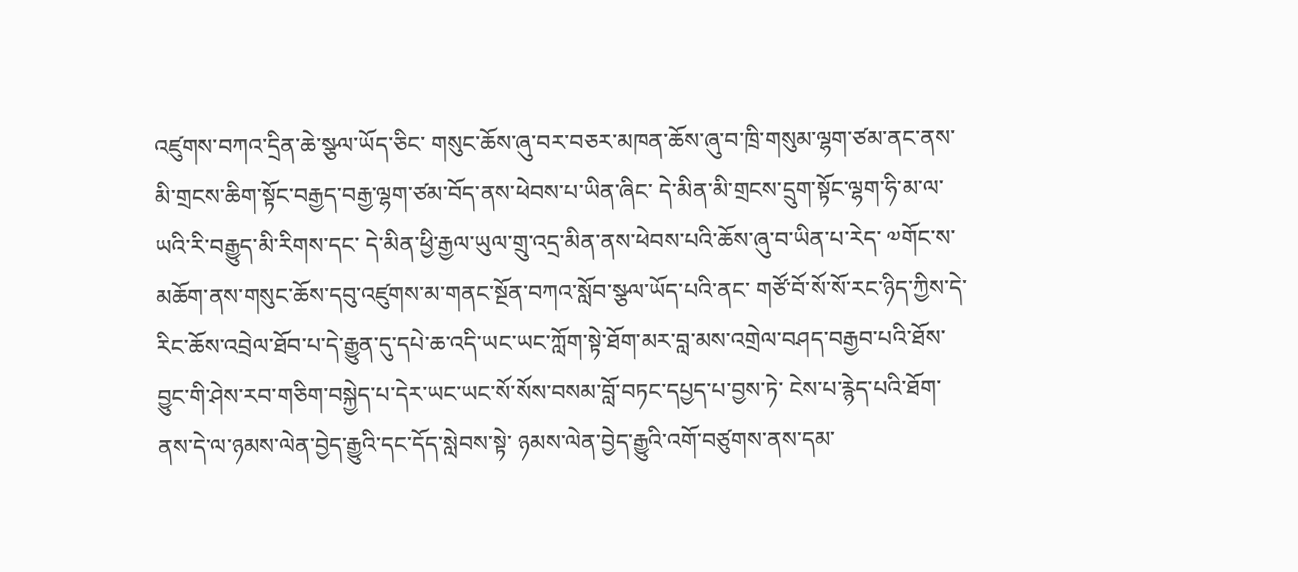འཛུགས་བཀའ་དྲིན་ཆེ་སྩལ་ཡོད་ཅིང་ གསུང་ཆོས་ཞུ་བར་བཅར་མཁན་ཆོས་ཞུ་བ་ཁྲི་གསུམ་ལྷག་ཙམ་ནང་ནས་ མི་གྲངས་ཆིག་སྟོང་བརྒྱད་བརྒྱ་ལྷག་ཙམ་བོད་ནས་ཕེབས་པ་ཡིན་ཞིང་ དེ་མིན་མི་གྲངས་དྲུག་སྟོང་ལྷག་ཧི་མ་ལ་ཡའི་རི་བརྒྱུད་མི་རིགས་དང་ དེ་མིན་ཕྱི་རྒྱལ་ཡུལ་གྲུ་འདྲ་མིན་ནས་ཕེབས་པའི་ཆོས་ཞུ་བ་ཡིན་པ་རེད་ ༧གོང་ས་མཆོག་ནས་གསུང་ཆོས་དབུ་འཛུགས་མ་གནང་སྔོན་བཀའ་སློབ་སྩལ་ཡོད་པའི་ནང་ གཙོ་བོ་སོ་སོ་རང་ཉིད་ཀྱིས་དེ་རིང་ཆོས་འབྲེལ་ཐོབ་པ་དེ་རྒྱུན་དུ་དཔེ་ཆ་འདི་ཡང་ཡང་ཀློག་སྟེ་ཐོག་མར་བླ་མས་འགྲེལ་བཤད་བརྒྱབ་པའི་ཐོས་བྱུང་གི་ཤེས་རབ་གཅིག་བསྐྱེད་པ་དེར་ཡང་ཡང་སོ་སོས་བསམ་བློ་བཏང་དཔྱད་པ་བྱས་ཏེ་ ངེས་པ་རྙེད་པའི་ཐོག་ནས་དེ་ལ་ཉམས་ལེན་བྱེད་རྒྱུའི་དང་དོད་སླེབས་སྟེ་ ཉམས་ལེན་བྱེད་རྒྱུའི་འགོ་བཙུགས་ནས་དམ་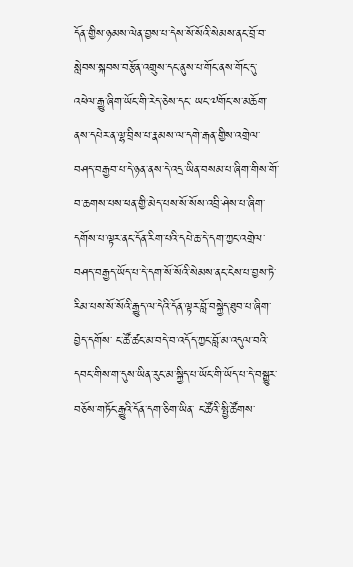དོན་གྱིས་ཉམས་ལེན་བྱས་པ་དེས་སོ་སོའི་སེམས་ནང་བྲོ་བ་སླེབས་སྐབས་བརྩོན་འགྲུས་དང་ནུས་པ་གོང་ནས་གོང་དུ་འཕེལ་རྒྱུ་ཞིག་ཡོང་གི་རེད་ཅེས་དང་ ཡང་༧གོང་ས་མཆོག་ནས་དཔེར་ན་ལྷ་བྲིས་པ་རྣམས་ལ་དགེ་རྒན་གྱིས་འགྲེལ་བཤད་བརྒྱབ་པ་དེ་ཉན་ནས་དེ་འདྲ་ཡིན་བསམ་པ་ཞིག་གིས་གོ་བ་ཆགས་པས་ཕན་གྱི་མེད་པས་སོ་སོས་འབྲི་ཤེས་པ་ཞིག་དགོས་པ་ལྟར་ནང་དོན་རིག་པའི་དཔེ་ཆ་དེ་དག་ཀྱང་འགྲེལ་བཤད་བརྒྱད་ཡོད་པ་དེ་དག་སོ་སོའི་སེམས་ནང་ངེས་པ་བྱས་ཏེ་རིམ་པས་སོ་སོའི་རྒྱུད་ལ་དེའི་དོན་ལྟར་བློ་བསྐྱེད་ཐུབ་པ་ཞིག་བྱེད་དགོས་ ང་ཚོ་ཚང་མ་བདེ་བ་འདོད་ཀྱང་བློ་མ་འདུལ་བའི་དབང་གིས་ག་དུས་ཡིན་རུང་མ་སྐྱིད་པ་ཡོང་གི་ཡོད་པ་དེ་བསྒྱུར་བཅོས་གཏོང་རྒྱུའི་དོན་དག་ཅིག་ཡིན་ ང་ཚོའི་སྤྱི་ཚོགས་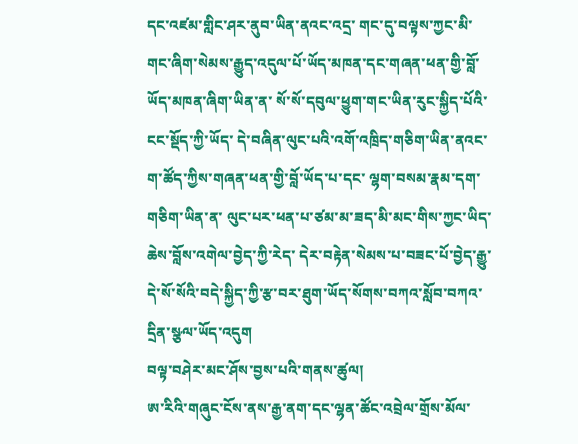དང་འཛམ་གླིང་ཤར་ནུབ་ཡིན་ནའང་འདྲ་ གང་དུ་བལྟས་ཀྱང་མི་གང་ཞིག་སེམས་རྒྱུད་འདུལ་པོ་ཡོད་མཁན་དང་གཞན་ཕན་གྱི་བློ་ཡོད་མཁན་ཞིག་ཡིན་ན་ སོ་སོ་དབུལ་ཕྱུག་གང་ཡིན་རུང་སྐྱིད་པོའི་ངང་སྡོད་ཀྱི་ཡོད་ དེ་བཞིན་ལུང་པའི་འགོ་འཁྲིད་གཅིག་ཡིན་ནའང་ག་ཚོད་ཀྱིས་གཞན་ཕན་གྱི་བློ་ཡོད་པ་དང་ ལྷག་བསམ་རྣམ་དག་གཅིག་ཡིན་ན་ ལུང་པར་ཕན་པ་ཙམ་མ་ཟད་མི་མང་གིས་ཀྱང་ཡིད་ཆེས་བློས་འགེལ་བྱེད་ཀྱི་རེད་ དེར་བརྟེན་སེམས་པ་བཟང་པོ་བྱེད་རྒྱུ་དེ་སོ་སོའི་བདེ་སྐྱིད་ཀྱི་རྩ་བར་ཐུག་ཡོད་སོགས་བཀའ་སློབ་བཀའ་དྲིན་སྩལ་ཡོད་འདུག
བལྟ་བཤེར་མང་ཤོས་བྱས་པའི་གནས་ཚུལ།
ཨ་རིའི་གཞུང་ངོས་ནས་རྒྱ་ནག་དང་ལྷན་ཚོང་འབྲེལ་གྲོས་མོལ་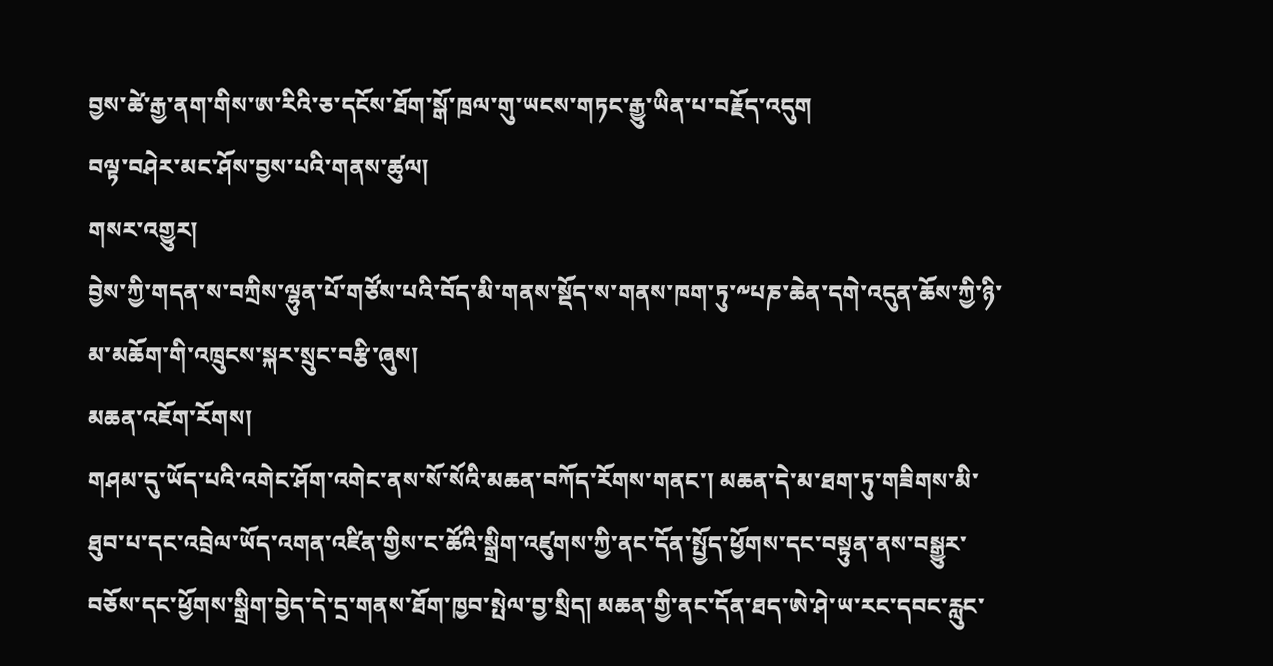བྱས་ཚེ་རྒྱ་ནག་གིས་ཨ་རིའི་ཅ་དངོས་ཐོག་སྒོ་ཁྲལ་གུ་ཡངས་གཏང་རྒྱུ་ཡིན་པ་བརྗོད་འདུག
བལྟ་བཤེར་མང་ཤོས་བྱས་པའི་གནས་ཚུལ།
གསར་འགྱུར།
བྱེས་ཀྱི་གདན་ས་བཀྲིས་ལྷུན་པོ་གཙོས་པའི་བོད་མི་གནས་སྡོད་ས་གནས་ཁག་ཏུ་༸པཎ་ཆེན་དགེ་འདུན་ཆོས་ཀྱི་ཉི་མ་མཆོག་གི་འཁྲུངས་སྐར་སྲུང་བརྩི་ཞུས།
མཆན་འཇོག་རོགས།
གཤམ་དུ་ཡོད་པའི་འགེང་ཤོག་འགེང་ནས་སོ་སོའི་མཆན་བཀོད་རོགས་གནང་། མཆན་དེ་མ་ཐག་ཏུ་གཟིགས་མི་ཐུབ་པ་དང་འབྲེལ་ཡོད་འགན་འཛིན་གྱིས་ང་ཚོའི་སྒྲིག་འཛུགས་ཀྱི་ནང་དོན་སྤྱོད་ཕྱོགས་དང་བསྟུན་ནས་བསྒྱུར་བཅོས་དང་ཕྱོགས་སྒྲིག་བྱེད་དེ་དྲ་གནས་ཐོག་ཁྱབ་སྤེལ་བྱ་སྲིད། མཆན་གྱི་ནང་དོན་ཐད་ཨེ་ཤེ་ཡ་རང་དབང་རླུང་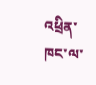འཕྲིན་ཁང་ལ་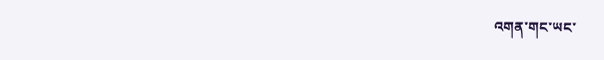འགན་གང་ཡང་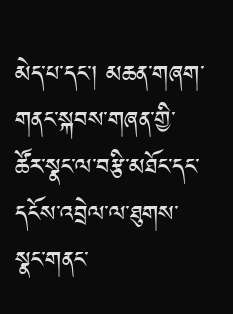མེད་པ་དང་། མཆན་གཞག་གནང་སྐབས་གཞན་གྱི་ཚོར་སྣང་ལ་བརྩི་མཐོང་དང་དངོས་འབྲེལ་ལ་ཐུགས་སྣང་གནང་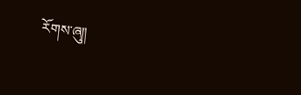རོགས་ཞུ༎